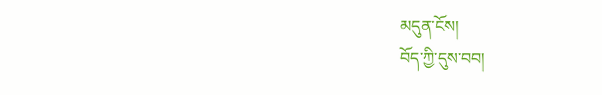མདུན་ངོས།
བོད་ཀྱི་དུས་བབ།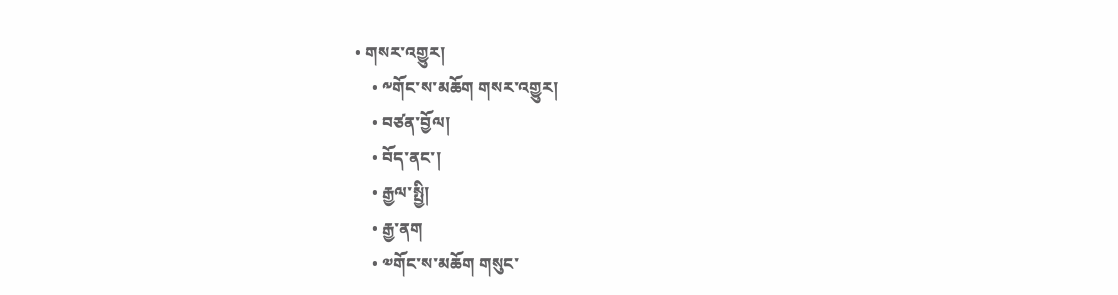• གསར་འགྱུར།
    • ༸གོང་ས་མཆོག གསར་འགྱུར།
    • བཙན་བྱོལ།
    • བོད་ནང་།
    • རྒྱལ་སྤྱི།
    • རྒྱ་ནག
    • ༧གོང་ས་མཆོག གསུང་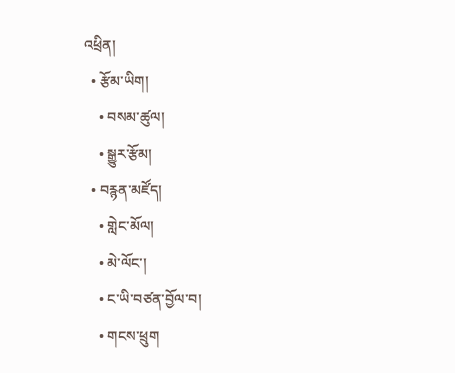འཕྲིན།
  • རྩོམ་ཡིག།
    • བསམ་ཚུལ།
    • སྒྱུར་རྩོམ།
  • བརྙན་མཛོད།
    • གླེང་མོལ།
    • མེ་ལོང་།
    • ང་ཡི་བཙན་བྱོལ་བ།
    • གངས་ཕྲུག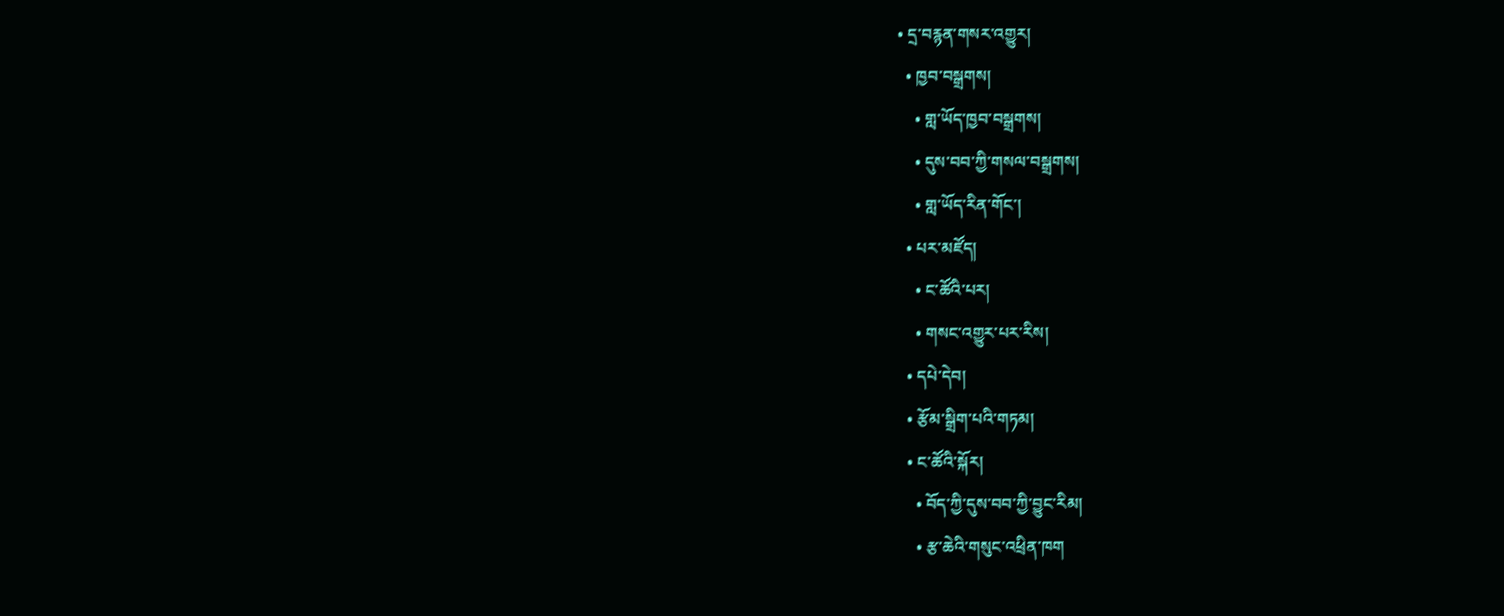• དྲ་བརྙན་གསར་འགྱུར།
  • ཁྱབ་བསྒྲགས།
    • གླ་ཡོད་ཁྱབ་བསྒྲགས།
    • དུས་བབ་ཀྱི་གསལ་བསྒྲགས།
    • གླ་ཡོད་རིན་གོང་།
  • པར་མཛོད།
    • ང་ཚོའི་པར།
    • གསང་འགྱུར་པར་རིས།
  • དཔེ་དེབ།
  • རྩོམ་སྒྲིག་པའི་གཏམ།
  • ང་ཚོའི་སྐོར།
    • བོད་ཀྱི་དུས་བབ་ཀྱི་བྱུང་རིམ།
    • རྩ་ཆེའི་གསུང་འཕྲིན་ཁག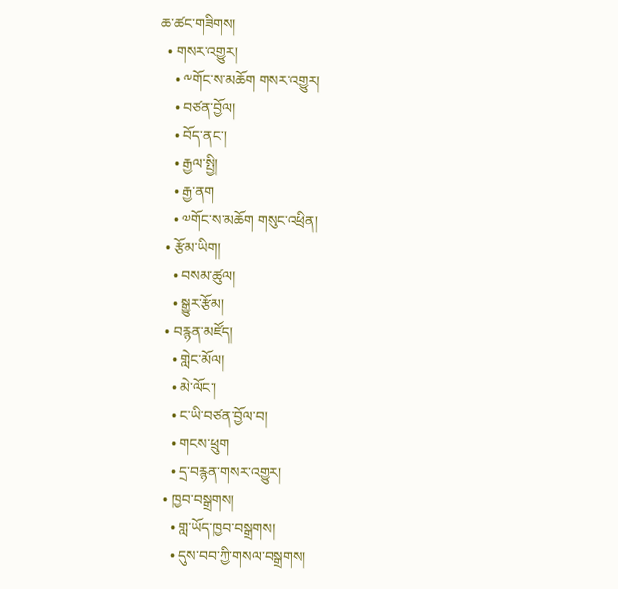ཆ་ཚང་གཟིགས།
  • གསར་འགྱུར།
    • ༸གོང་ས་མཆོག གསར་འགྱུར།
    • བཙན་བྱོལ།
    • བོད་ནང་།
    • རྒྱལ་སྤྱི།
    • རྒྱ་ནག
    • ༧གོང་ས་མཆོག གསུང་འཕྲིན།
  • རྩོམ་ཡིག།
    • བསམ་ཚུལ།
    • སྒྱུར་རྩོམ།
  • བརྙན་མཛོད།
    • གླེང་མོལ།
    • མེ་ལོང་།
    • ང་ཡི་བཙན་བྱོལ་བ།
    • གངས་ཕྲུག
    • དྲ་བརྙན་གསར་འགྱུར།
  • ཁྱབ་བསྒྲགས།
    • གླ་ཡོད་ཁྱབ་བསྒྲགས།
    • དུས་བབ་ཀྱི་གསལ་བསྒྲགས།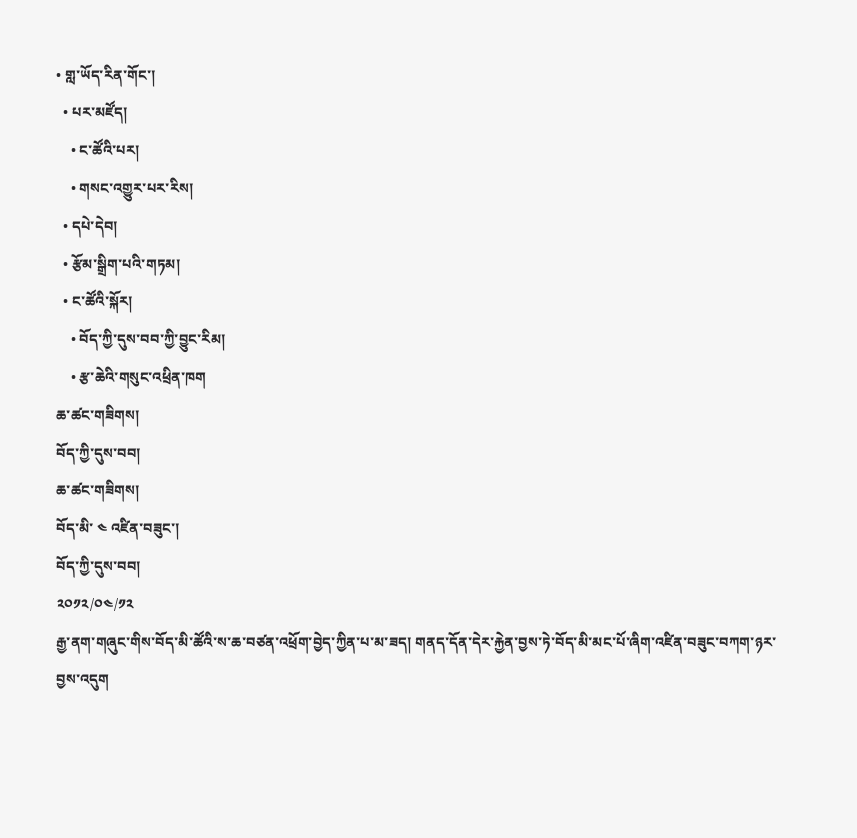• གླ་ཡོད་རིན་གོང་།
  • པར་མཛོད།
    • ང་ཚོའི་པར།
    • གསང་འགྱུར་པར་རིས།
  • དཔེ་དེབ།
  • རྩོམ་སྒྲིག་པའི་གཏམ།
  • ང་ཚོའི་སྐོར།
    • བོད་ཀྱི་དུས་བབ་ཀྱི་བྱུང་རིམ།
    • རྩ་ཆེའི་གསུང་འཕྲིན་ཁག
ཆ་ཚང་གཟིགས།
བོད་ཀྱི་དུས་བབ།
ཆ་ཚང་གཟིགས།
བོད་མི་ ༤ འཛིན་བཟུང་།
བོད་ཀྱི་དུས་བབ།
༢༠༡༢/༠༤/༡༢
རྒྱ་ནག་གཞུང་གིས་བོད་མི་ཚོའི་ས་ཆ་བཙན་འཕྲོག་བྱེད་ཀྱིན་པ་མ་ཟད། གནད་དོན་དེར་རྐྱེན་བྱས་ཏེ་བོད་མི་མང་པོ་ཞིག་འཛིན་བཟུང་བཀག་ཉར་བྱས་འདུག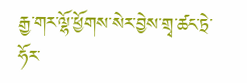རྒྱ་གར་ལྷོ་ཕྱོགས་སེར་བྱེས་གྲྭ་ཚང་ཏྲེ་ཧོར་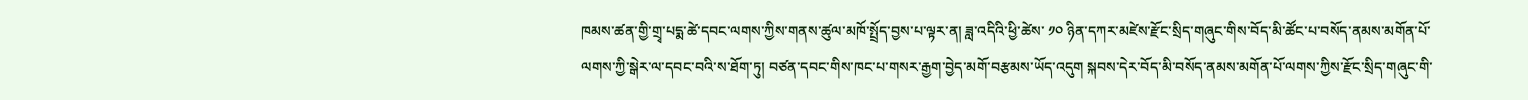ཁམས་ཚན་གྱི་གྲྭ་པདྨ་ཚེ་དབང་ལགས་ཀྱིས་གནས་ཚུལ་མཁོ་སྤྲོད་བྱས་པ་ལྟར་ན། ཟླ་འདིའི་ཕྱི་ཚེས་ ༡༠ ཉིན་དཀར་མཛེས་རྫོང་སྲིད་གཞུང་གིས་བོད་མི་ཚོང་པ་བསོད་ནམས་མགོན་པོ་ལགས་ཀྱི་སྒེར་ལ་དབང་བའི་ས་ཐོག་ཏུ། བཙན་དབང་གིས་ཁང་པ་གསར་རྒྱག་བྱེད་མགོ་བརྩམས་ཡོད་འདུག སྐབས་དེར་བོད་མི་བསོད་ནམས་མགོན་པོ་ལགས་ཀྱིས་རྫོང་སྲིད་གཞུང་གི་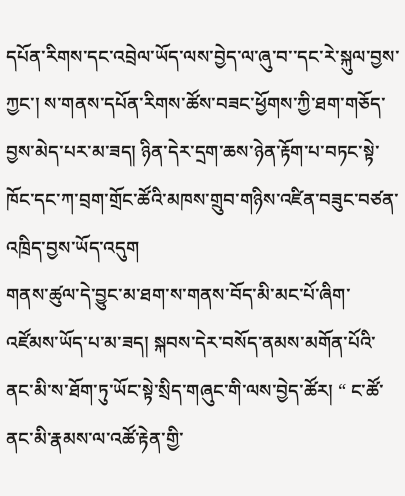དཔོན་རིགས་དང་འབྲེལ་ཡོད་ལས་བྱེད་ལ་ཞུ་བ་་དང་རེ་སྐུལ་བྱས་ཀྱང་། ས་གནས་དཔོན་རིགས་ཚོས་བཟང་ཕྱོགས་ཀྱི་ཐག་གཅོད་བྱས་མེད་པར་མ་ཟད། ཉིན་དེར་དྲག་ཆས་ཉེན་རྟོག་པ་བཏང་སྟེ་ཁོང་དང་ཀ་བྲག་གྲོང་ཚོའི་མཁས་གྲུབ་གཉིས་འཛིན་བཟུང་བཙན་འཁྲིད་བྱས་ཡོད་འདུག
གནས་ཚུལ་དེ་བྱུང་མ་ཐག་ས་གནས་བོད་མི་མང་པོ་ཞིག་འཛོམས་ཡོད་པ་མ་ཟད། སྐབས་དེར་བསོད་ནམས་མགོན་པོའི་ནང་མི་ས་ཐོག་ཏུ་ཡོང་སྟེ་སྲིད་གཞུང་གི་ལས་བྱེད་ཚོར། “ ང་ཚོ་ནང་མི་རྣམས་ལ་འཚོ་རྟེན་གྱི་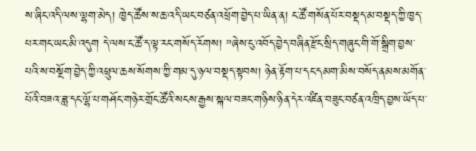ས་ཞིང་འདི་ལས་ལྷག་མེད། ཁྱེད་ཚོས་ས་ཆ་འདི་ཡང་བཙན་འཕྲོག་བྱེད་པ་ཡིན་ན། ང་ཚོ་གསོན་པོར་བསྡད་མ་བསྡད་ཀྱི་ཁྱད་པར་གང་ཡང་མི་འདུག དེ་ལས་ང་ཚོ་ད་ལྟ་རང་གསོད་རོགས། ”ཞེས་ངུ་འབོད་བྱེད་བཞིན་རྫོང་སྲིད་གཞུང་གི་གོ་སྒྲིག་བྱས་པའི་ས་བསྔོག་བྱེད་ཀྱི་འཕྲུལ་ཆས་སོགས་ཀྱི་གམ་དུ་ཉལ་བསྡད་སྟབས། ཉེན་རྟོག་པ་དང་དམག་མིས་བསོད་ནམས་མགོན་པོའི་བཟའ་ཟླ་དང་ལྷོ་པ་གཤོང་གཉེར་གྲོང་ཚོའི་སངས་རྒྱས་སྐལ་བཟང་གཉིས་ཉིན་དེར་འཛིན་བཟུང་བཙན་འཁྲིད་བྱས་ཡོད་པ་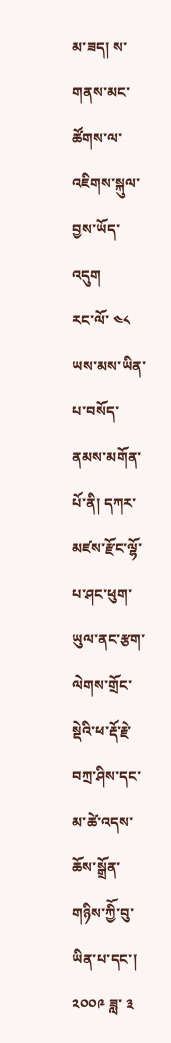མ་ཟད། ས་གནས་མང་ཚོགས་ལ་འཇིགས་སྐུལ་བྱས་ཡོད་འདུག
རང་ལོ་ ༤༨ ཡས་མས་ཡིན་པ་བསོད་ནམས་མགོན་པོ་ནི། དཀར་མཛས་རྫོང་ལྷོ་པ་ཤང་ཕུག་ཡུལ་ནང་རྩག་ལེགས་གྲོང་སྡེའི་ཕ་རྡོ་རྗེ་བཀྲ་ཤིས་དང་མ་ཚེ་འདས་ཆོས་སྒྲོན་གཉིས་ཀྱིོ་བུ་ཡིན་པ་དང་། ༢༠༠༩ ཟླ་ ༣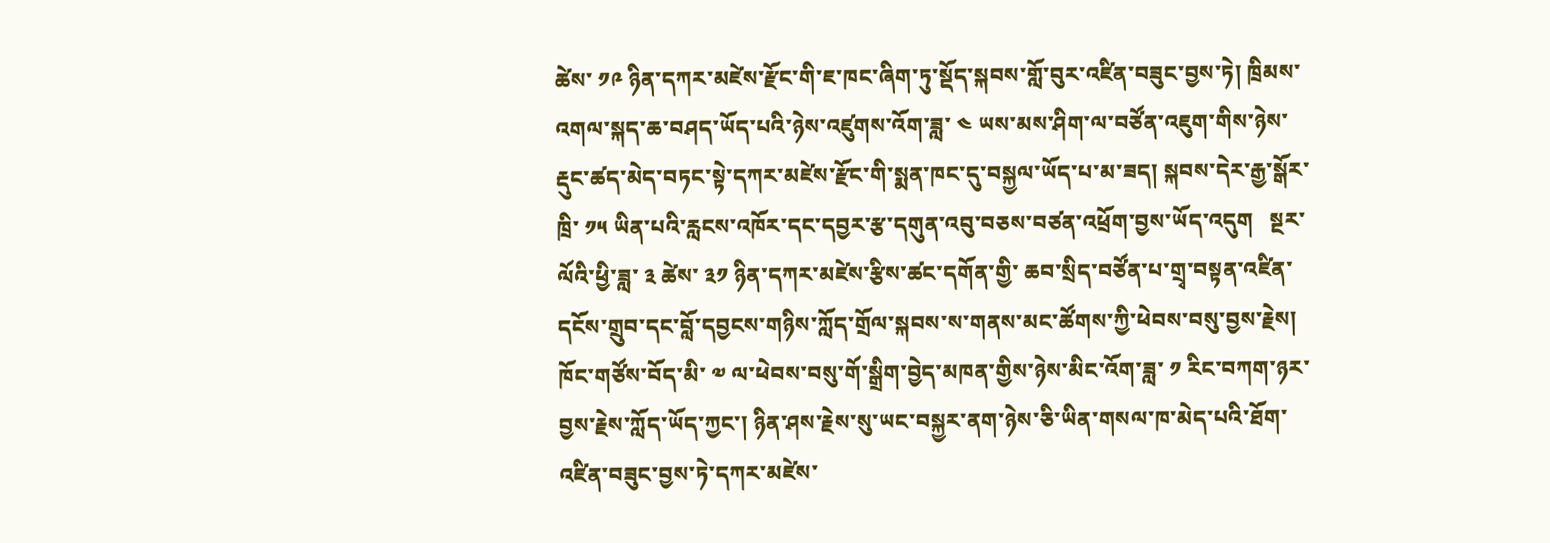ཚེས་ ༡༩ ཉིན་དཀར་མཛེས་རྫོང་གི་ཇ་ཁང་ཞིག་ཏུ་སྡོད་སྐབས་གློ་བུར་འཛིན་བཟུང་བྱས་ཏེ། ཁྲིམས་འགལ་སྐད་ཆ་བཤད་ཡོད་པའི་ཉེས་འཛུགས་འོག་ཟླ་ ༤ ཡས་མས་ཤིག་ལ་བཙོན་འཇུག་གིས་ཉེས་རྡུང་ཚད་མེད་བཏང་སྟེ་དཀར་མཛེས་རྫོང་གི་སྨན་ཁང་དུ་བསྐྱལ་ཡོད་པ་མ་ཟད། སྐབས་དེར་རྒྱ་སྒོར་ཁྲི་ ༡༥ ཡིན་པའི་རླངས་འཁོར་དང་དབྱར་རྩ་དགུན་འབུ་བཅས་བཙན་འཕྲོག་བྱས་ཡོད་འདུག   སྔར་ལོའི་ཕྱི་ཟླ་ ༣ ཚེས་ ༣༡ ཉིན་དཀར་མཛེས་རྩིས་ཚང་དགོན་གྱི་ ཆབ་སྲིད་བཙོན་པ་གྲྭ་བསྟན་འཛིན་དངོས་གྲུབ་དང་བློ་དབྱངས་གཉིས་ཀློད་གྲོལ་སྐབས་ས་གནས་མང་ཚོགས་ཀྱི་ཕེབས་བསུ་བྱས་རྗེས། ཁོང་གཙོས་བོད་མི་ ༧ ལ་ཕེབས་བསུ་གོ་སྒྲིག་བྱེད་མཁན་གྱིས་ཉེས་མིང་འོག་ཟླ་ ༡ རིང་བཀག་ཉར་བྱས་རྗེས་ཀློད་ཡོད་ཀྱང་། ཉིན་ཤས་རྗེས་སུ་ཡང་བསྐྱར་ནག་ཉེས་ཅི་ཡིན་གསལ་ཁ་མེད་པའི་ཐོག་འཛིན་བཟུང་བྱས་ཏེ་དཀར་མཛེས་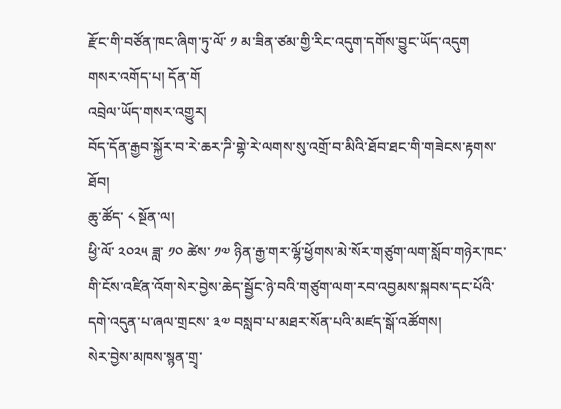རྫོང་གི་བཙོན་ཁང་ཞིག་ཏུ་ལོ་ ༡ མ་ཟིན་ཙམ་གྱི་རིང་འདུག་དགོས་བྱུང་ཡོད་འདུག
གསར་འགོད་པ། དོན་གོ
འབྲེལ་ཡོད་གསར་འགྱུར།
བོད་དོན་རྒྱབ་སྐྱོར་བ་རེ་ཆར་ཌི་གྷེ་རེ་ལགས་སུ་འགྲོ་བ་མིའི་ཐོབ་ཐང་གི་གཟེངས་རྟགས་ཐོབ།
ཆུ་ཚོད་ ༨ སྔོན་ལ།
ཕྱི་ལོ་ ༢༠༢༥ ཟླ་ ༡༠ ཚེས་ ༡༧ ཉིན་རྒྱ་གར་ལྷོ་ཕྱོགས་མེ་སོར་གཙུག་ལག་སློབ་གཉེར་ཁང་གི་ངོས་འཛིན་འོག་སེར་བྱེས་ཆེད་སྦྱོང་ཉེ་བའི་གཙུག་ལག་རབ་འབྱམས་སྐབས་དང་པོའི་དགེ་འདུན་པ་ཞལ་གྲངས་ ༣༧ བསླབ་པ་མཐར་སོན་པའི་མཛད་སྒོ་འཚོགས།
སེར་བྱེས་མཁས་སྙན་གྲྭ་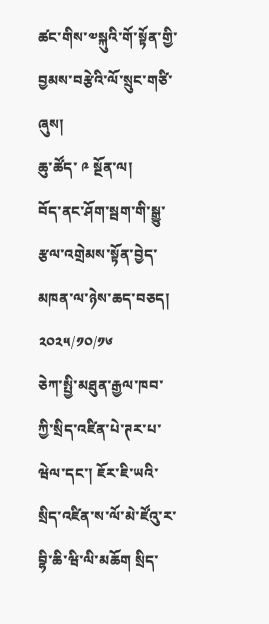ཚང་གིས་༧སྐུའི་གོ་སྟོན་གྱི་བྱམས་བརྩེའི་ལོ་སྲུང་གཙི་ཞུས།
ཆུ་ཚོད་ ༩ སྔོན་ལ།
བོད་ནང་ཤོག་སྦག་གི་སྒྱུ་རྩལ་འགྲེམས་སྟོན་བྱེད་མཁན་ལ་ཉེས་ཆད་བཅད།
༢༠༢༥/༡༠/༡༦
ཅེཀ་སྤྱི་མཐུན་རྒྱལ་ཁབ་ཀྱི་སྲིད་འཛིན་པེ་ཊར་པ་ཝེལ་དང་། ཇོར་ཇི་ཡའི་སྲིད་འཛིན་ས་ལོ་མེ་ཛོའུ་ར་བྷི་ཆི་ཝི་ལི་མཆོག སྲིད་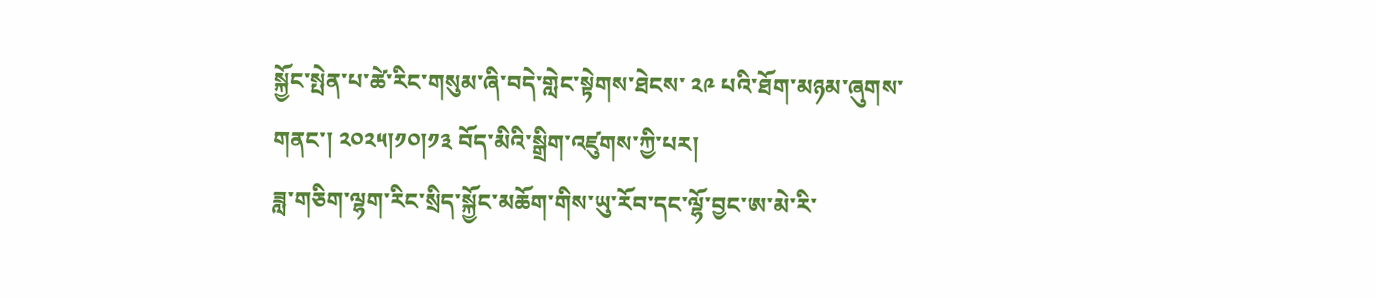སྐྱོང་སྤེན་པ་ཚེ་རིང་གསུམ་ཞི་བདེ་གླེང་སྟེགས་ཐེངས་ ༢༩ པའི་ཐོག་མཉམ་ཞུགས་གནང་། ༢༠༢༥།༡༠།༡༣ བོད་མིའི་སྒྲིག་འཛུགས་ཀྱི་པར།
ཟླ་གཅིག་ལྷག་རིང་སྲིད་སྐྱོང་མཆོག་གིས་ཡུ་རོབ་དང་ལྷོ་བྱང་ཨ་མེ་རི་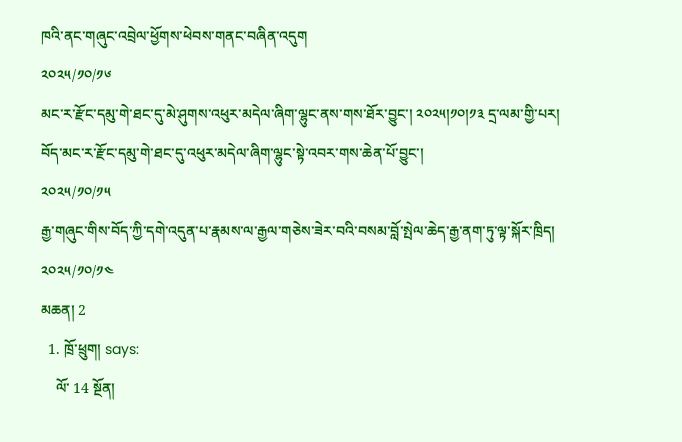ཁའི་ནང་གཞུང་འབྲེལ་ཕྱོགས་ཕེབས་གནང་བཞིན་འདུག
༢༠༢༥/༡༠/༡༦
མང་ར་རྫོང་དམུ་གེ་ཐང་དུ་མེ་ཤུགས་འཕུར་མདེལ་ཞིག་ལྷུང་ནས་གས་ཐོར་བྱུང་། ༢༠༢༥།༡༠།༡༣ དྲ་ལམ་གྱི་པར།
བོད་མང་ར་རྫོང་དམུ་གེ་ཐང་དུ་འཕུར་མདེལ་ཞིག་ལྷུང་སྟེ་འབར་གས་ཆེན་པོ་བྱུང་།
༢༠༢༥/༡༠/༡༥
རྒྱ་གཞུང་གིས་བོད་ཀྱི་དགེ་འདུན་པ་རྣམས་ལ་རྒྱལ་གཅེས་ཟེར་བའི་བསམ་བློ་སྤེལ་ཆེད་རྒྱ་ནག་ཏུ་ལྟ་སྐོར་ཁྲིད།
༢༠༢༥/༡༠/༡༤
མཆན། 2
  1. ཁྲོ་ཕྲུག། says:
    ལོ་ 14 སྔོན།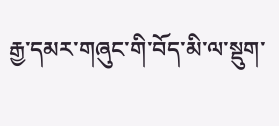རྒྱ་དམར་གཞུང་གི་བོད་མི་ལ་སྡུག་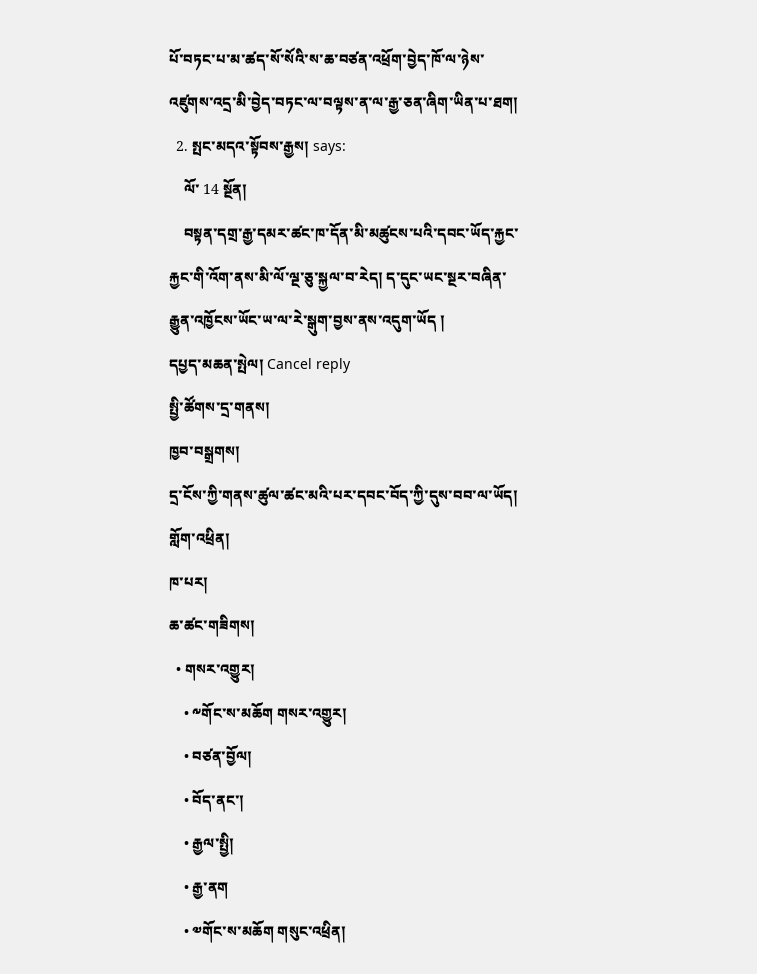པོ་བཏང་པ་མ་ཚད་སོ་སོའི་ས་ཆ་བཙན་འཕྲོག་བྱེད་ཁོ་ལ་ཉེས་འཛུགས་འདྲ་མི་བྱེད་བཏང་ལ་བལྟས་ན་ལ་རྒྱ་ཅན་ཞིག་ཡིན་པ་ཐག།
  2. སྤང་མདའ་སྟོབས་རྒྱས། says:
    ལོ་ 14 སྔོན།
    བསྟན་དགྲ་རྒྱ་དམར་ཚང་ཁ་དོན་མི་མཚུངས་པའི་དབང་ཡོད་རྐྱང་རྐྱང་གི་འོག་ནས་མི་ལོ་ལྔ་ཅུ་སྐྱལ་བ་རེད། ད་དུང་ཡང་སྔར་བཞིན་རྒྱུན་འཁྱོངས་ཡོང་ཡ་ལ་རེ་སྒུག་བྱས་ནས་འདུག་ཡོད །
དཔྱད་མཆན་སྤེལ། Cancel reply
སྤྱི་ཚོགས་དྲ་གནས།
ཁྱབ་བསྒྲགས།
དྲ་ངོས་ཀྱི་གནས་ཚུལ་ཚང་མའི་པར་དབང་བོད་ཀྱི་དུས་བབ་ལ་ཡོད།
གློག་འཕྲིན།
ཁ་པར།
ཆ་ཚང་གཟིགས།
  • གསར་འགྱུར།
    • ༸གོང་ས་མཆོག གསར་འགྱུར།
    • བཙན་བྱོལ།
    • བོད་ནང་།
    • རྒྱལ་སྤྱི།
    • རྒྱ་ནག
    • ༧གོང་ས་མཆོག གསུང་འཕྲིན།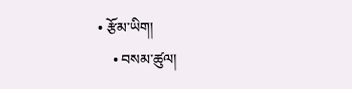• རྩོམ་ཡིག།
    • བསམ་ཚུལ།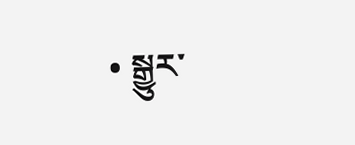• སྒྱུར་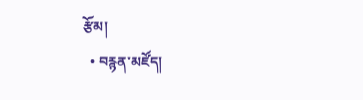རྩོམ།
  • བརྙན་མཛོད།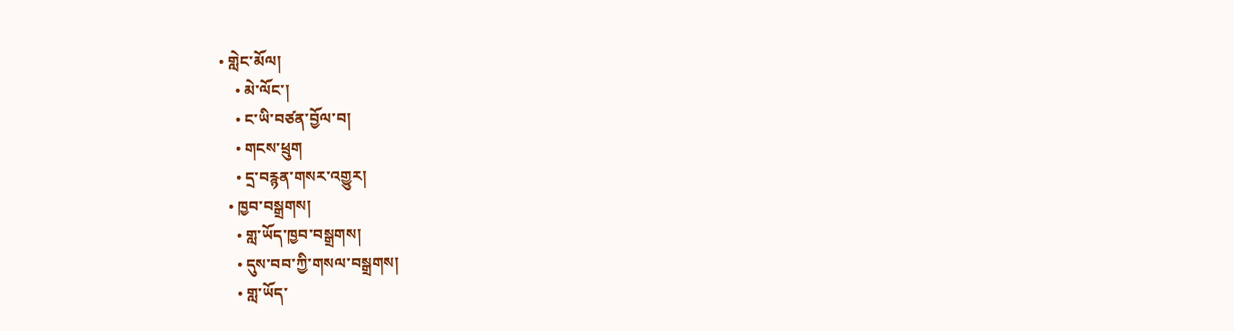• གླེང་མོལ།
    • མེ་ལོང་།
    • ང་ཡི་བཙན་བྱོལ་བ།
    • གངས་ཕྲུག
    • དྲ་བརྙན་གསར་འགྱུར།
  • ཁྱབ་བསྒྲགས།
    • གླ་ཡོད་ཁྱབ་བསྒྲགས།
    • དུས་བབ་ཀྱི་གསལ་བསྒྲགས།
    • གླ་ཡོད་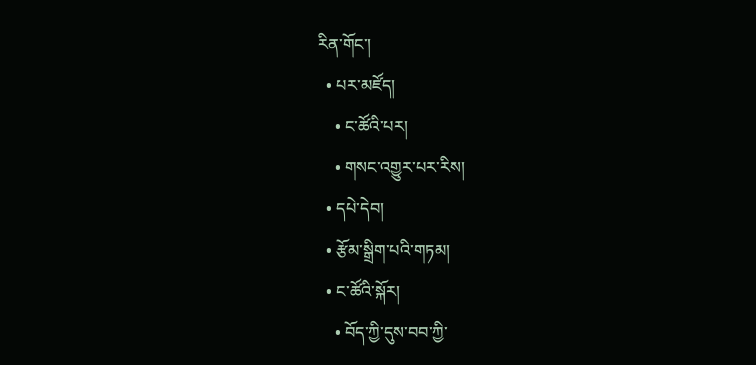རིན་གོང་།
  • པར་མཛོད།
    • ང་ཚོའི་པར།
    • གསང་འགྱུར་པར་རིས།
  • དཔེ་དེབ།
  • རྩོམ་སྒྲིག་པའི་གཏམ།
  • ང་ཚོའི་སྐོར།
    • བོད་ཀྱི་དུས་བབ་ཀྱི་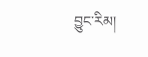བྱུང་རིམ།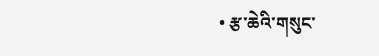• རྩ་ཆེའི་གསུང་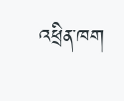འཕྲིན་ཁག